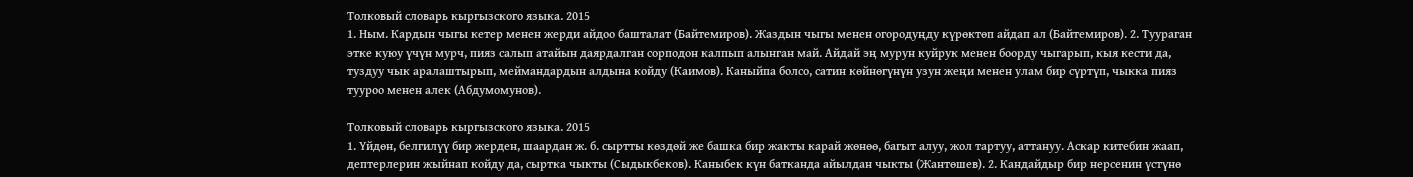Толковый словарь кыргызского языка. 2015
1. Ным. Кардын чыгы кетер менен жерди айдоо башталат (Байтемиров). Жаздын чыгы менен огородуңду күрөктөп айдап ал (Байтемиров). 2. Туураган этке куюу үчүн мурч, пияз салып атайын даярдалган сорподон калпып алынган май. Айдай эң мурун куйрук менен боорду чыгарып, кыя кести да, туздуу чык аралаштырып, меймандардын алдына койду (Каимов). Каныйпа болсо, сатин көйнөгүнүн узун жеңи менен улам бир сүртүп, чыкка пияз тууроо менен алек (Абдумомунов).

Толковый словарь кыргызского языка. 2015
1. Үйдөн, белгилүү бир жерден, шаардан ж. б. сыртты көздөй же башка бир жакты карай жөнөө, багыт алуу, жол тартуу, аттануу. Аскар китебин жаап, дептерлерин жыйнап койду да, сыртка чыкты (Сыдыкбеков). Каныбек күн батканда айылдан чыкты (Жантөшев). 2. Кандайдыр бир нерсенин үстүнө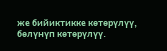же бийиктикке көтөрүлүү, бөлүнүп көтөрүлүү.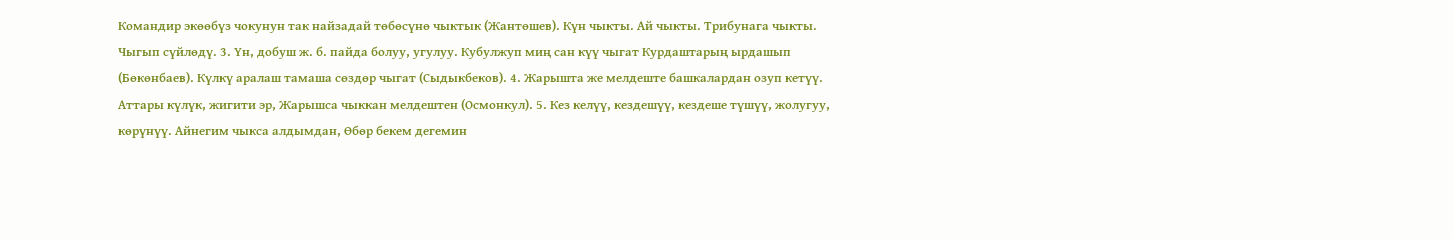Командир экөөбүз чокунун так найзадай төбөсүнө чыктык (Жантөшев). Күн чыкты. Ай чыкты. Трибунага чыкты. Чыгып сүйлөдү. 3. Үн, добуш ж. б. пайда болуу, угулуу. Кубулжуп миң сан күү чыгат Курдаштарың ырдашып (Бөкөнбаев). Күлкү аралаш тамаша сөздөр чыгат (Сыдыкбеков). 4. Жарышта же мелдеште башкалардан озуп кетүү. Аттары күлүк, жигити эр, Жарышса чыккан мелдештен (Осмонкул). 5. Кез келүү, кездешүү, кездеше түшүү, жолугуу, көрүнүү. Айнегим чыкса алдымдан, Өбөр бекем дегемин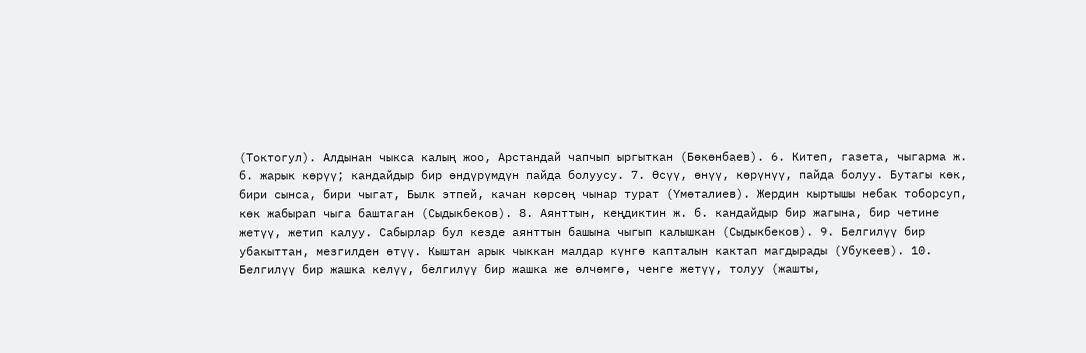(Токтогул). Алдынан чыкса калың жоо, Арстандай чапчып ыргыткан (Бөкөнбаев). 6. Китеп, газета, чыгарма ж. б. жарык көрүү; кандайдыр бир өндүрүмдүн пайда болуусу. 7. Өсүү, өнүү, көрүнүү, пайда болуу. Бутагы көк, бири сынса, бири чыгат, Былк этпей, качан көрсөң чынар турат (Үмөталиев). Жердин кыртышы небак тоборсуп, көк жабырап чыга баштаган (Сыдыкбеков). 8. Аянттын, кеңдиктин ж. б. кандайдыр бир жагына, бир четине жетүү, жетип калуу. Сабырлар бул кезде аянттын башына чыгып калышкан (Сыдыкбеков). 9. Белгилүү бир убакыттан, мезгилден өтүү. Кыштан арык чыккан малдар күнгө капталын кактап магдырады (Убукеев). 10. Белгилүү бир жашка келүү, белгилүү бир жашка же өлчөмгө, ченге жетүү, толуу (жашты,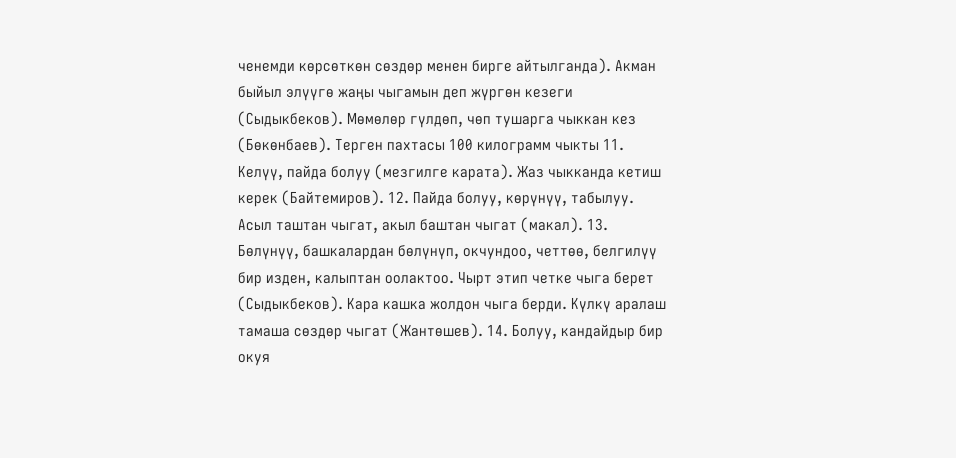ченемди көрсөткөн сөздөр менен бирге айтылганда). Акман быйыл элүүгө жаңы чыгамын деп жүргөн кезеги (Сыдыкбеков). Мөмөлөр гүлдөп, чөп тушарга чыккан кез (Бөкөнбаев). Терген пахтасы 100 килограмм чыкты 11. Келүү, пайда болуу (мезгилге карата). Жаз чыкканда кетиш керек (Байтемиров). 12. Пайда болуу, көрүнүү, табылуу. Асыл таштан чыгат, акыл баштан чыгат (макал). 13. Бөлүнүү, башкалардан бөлүнүп, окчундоо, четтөө, белгилүү бир изден, калыптан оолактоо. Чырт этип четке чыга берет (Сыдыкбеков). Кара кашка жолдон чыга берди. Күлкү аралаш тамаша сөздөр чыгат (Жантөшев). 14. Болуу, кандайдыр бир окуя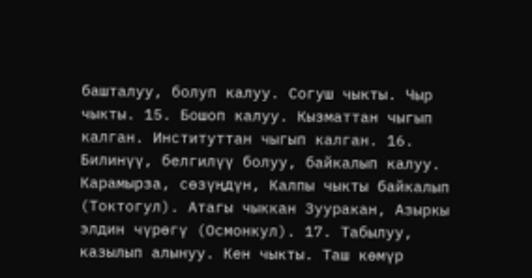башталуу, болуп калуу. Согуш чыкты. Чыр чыкты. 15. Бошоп калуу. Кызматтан чыгып калган. Институттан чыгып калган. 16. Билинүү, белгилүү болуу, байкалып калуу. Карамырза, сөзүңдүн, Калпы чыкты байкалып (Токтогул). Атагы чыккан Зууракан, Азыркы элдин чүрөгү (Осмонкул). 17. Табылуу, казылып алынуу. Кен чыкты. Таш көмүр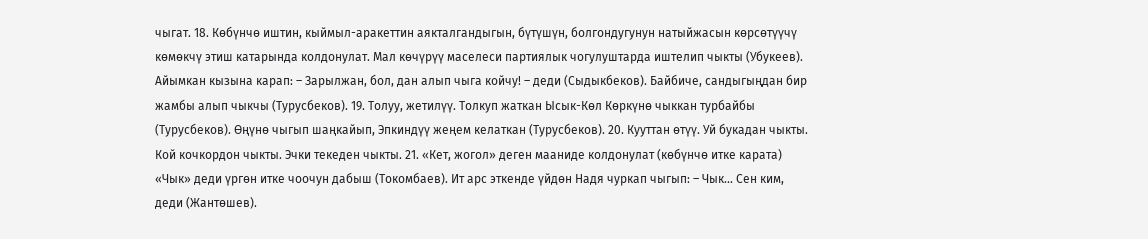чыгат. 18. Көбүнчө иштин, кыймыл-аракеттин аякталгандыгын, бүтүшүн, болгондугунун натыйжасын көрсөтүүчү көмөкчү этиш катарында колдонулат. Мал көчүрүү маселеси партиялык чогулуштарда иштелип чыкты (Убукеев). Айымкан кызына карап: – Зарылжан, бол, дан алып чыга койчу! – деди (Сыдыкбеков). Байбиче, сандыгыңдан бир жамбы алып чыкчы (Турусбеков). 19. Толуу, жетилүү. Толкуп жаткан Ысык-Көл Көркүнө чыккан турбайбы (Турусбеков). Өңүнө чыгып шаңкайып, Эпкиндүү жеңем келаткан (Турусбеков). 20. Кууттан өтүү. Уй букадан чыкты. Кой кочкордон чыкты. Эчки текеден чыкты. 21. «Кет, жогол» деген мааниде колдонулат (көбүнчө итке карата) «Чык» деди үргөн итке чоочун дабыш (Токомбаев). Ит арс эткенде үйдөн Надя чуркап чыгып: – Чык... Сен ким, деди (Жантөшев).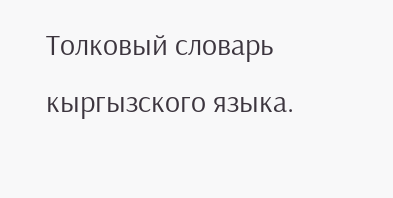Толковый словарь кыргызского языка.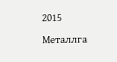2015
Металлга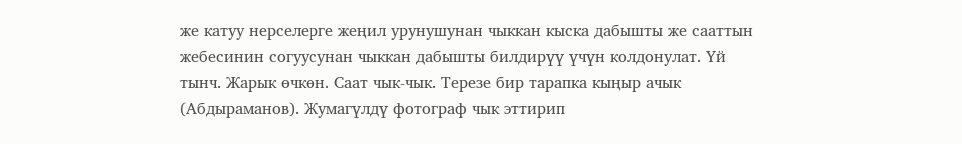же катуу нерселерге жеңил урунушунан чыккан кыска дабышты же сааттын жебесинин согуусунан чыккан дабышты билдирүү үчүн колдонулат. Үй тынч. Жарык өчкөн. Саат чык-чык. Терезе бир тарапка кыңыр ачык (Абдыраманов). Жумагүлдү фотограф чык эттирип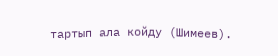тартып ала койду (Шимеев).